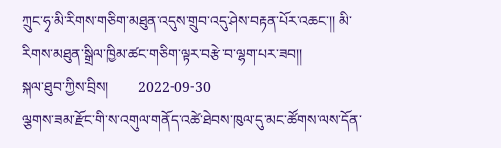ཀྲུང་ཧྭ་མི་རིགས་གཅིག་མཐུན་འདུས་གྲུབ་འདུ་ཤེས་བརྟན་པོར་འཆང་།། མི་རིགས་མཐུན་སྒྲིལ་ཁྱིམ་ཚང་གཅིག་ལྟར་བརྩེ་བ་ལྷག་པར་ཟབ།།
སྐལ་ཐུབ་ཀྱིས་བྲིས།        2022-09-30
ལྕགས་ཟམ་རྫོང་གི་ས་འགུལ་གནོད་འཚེ་ཐེབས་ཁུལ་དུ་མང་ཚོགས་ལས་དོན་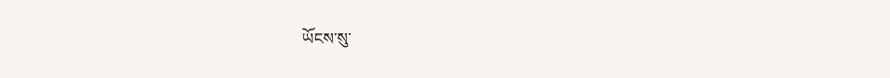ཡོངས་སུ་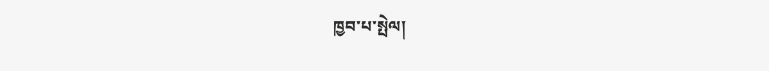ཁྱབ་པ་སྤེལ།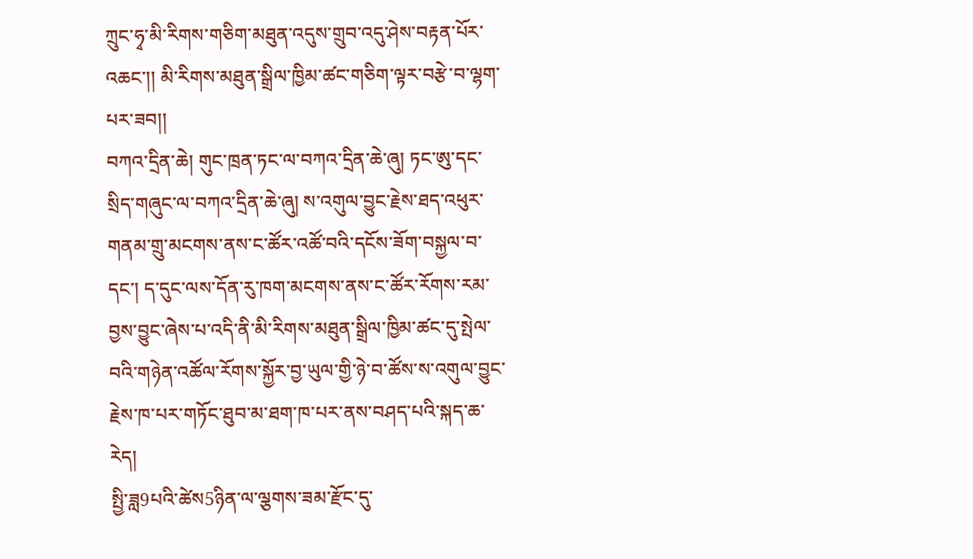ཀྲུང་ཧྭ་མི་རིགས་གཅིག་མཐུན་འདུས་གྲུབ་འདུ་ཤེས་བརྟན་པོར་འཆང་།། མི་རིགས་མཐུན་སྒྲིལ་ཁྱིམ་ཚང་གཅིག་ལྟར་བརྩེ་བ་ལྷག་པར་ཟབ།།
བཀའ་དྲིན་ཆེ། གུང་ཁྲན་ཏང་ལ་བཀའ་དྲིན་ཆེ་ཞུ། ཏང་ཨུ་དང་སྲིད་གཞུང་ལ་བཀའ་དྲིན་ཆེ་ཞུ། ས་འགུལ་བྱུང་རྗེས་ཐད་འཕུར་གནམ་གྲུ་མངགས་ནས་ང་ཚོར་འཚོ་བའི་དངོས་ཟོག་བསྐྱལ་བ་དང་། ད་དུང་ལས་དོན་རུ་ཁག་མངགས་ནས་ང་ཚོར་རོགས་རམ་བྱས་བྱུང་ཞེས་པ་འདི་ནི་མི་རིགས་མཐུན་སྒྲིལ་ཁྱིམ་ཚང་དུ་སྤེལ་བའི་གཉེན་འཚོལ་རོགས་སྐྱོར་བྱ་ཡུལ་གྱི་ཉེ་བ་ཚོས་ས་འགུལ་བྱུང་རྗེས་ཁ་པར་གཏོང་ཐུབ་མ་ཐག་ཁ་པར་ནས་བཤད་པའི་སྐད་ཆ་རེད།
སྤྱི་ཟླ9པའི་ཚེས5ཉིན་ལ་ལྕགས་ཟམ་རྫོང་དུ་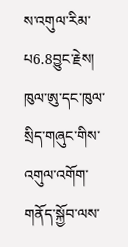ས་འགུལ་རིམ་པ6.8བྱུང་རྗེས། ཁུལ་ཨུ་དང་ཁུལ་སྲིད་གཞུང་གིས་འགུལ་འགོག་གནོད་སྐྱོབ་ལས་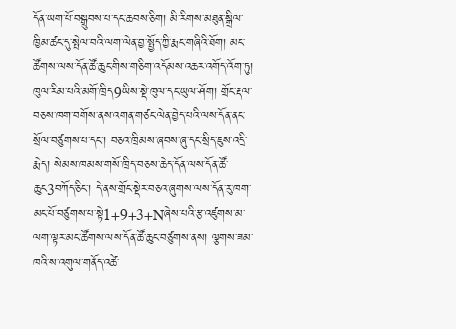དོན་ཡག་པོ་བསྒྲུབས་པ་དང་ཆབས་ཅིག། མི་རིགས་མཐུན་སྒྲིལ་ཁྱིམ་ཚང་དུ་སྤེལ་བའི་ལག་ལེན་བྱ་སྤྱོད་ཀྱི་རྨང་གཞིའི་ཐོག། མང་ཚོགས་ལས་དོན་ཚོ་ཆུང་གིས་གཅིག་འདོམས་འཆར་འགོད་འོག་ཏུ། ཁུལ་རིམ་པའི་མགོ་ཁྲིད9ཡིས་སྡེ་ཁུལ་དང་ཡུལ་ཤོག། གྲོང་རྡལ་བཅས་ཁག་བགོས་ནས་འགན་གཙང་ལེན་བྱེད་པའི་ལས་དོན་ནང་སྲོལ་བཙུགས་པ་དང་། བཅའ་ཁྲིམས་ཞབས་ཞུ་དང་སྲིད་ཇུས་འདྲི་རྨེད། སེམས་ཁམས་གསོ་ཁྲིད་བཅས་ཆེད་དོན་ལས་དོན་ཚོ་ཆུང3བཀོད་ཅིང་། དེ་ནས་གྲོང་སྡེར་བཅའ་ཞུགས་ལས་དོན་རུ་ཁག་མང་པོ་བཙུགས་པ་སྟེ1+9+3+Nཞེས་པའི་རྩ་འཛུགས་མ་ལག་ལྟར་མང་ཚོགས་ལས་དོན་ཚོ་ཆུང་བཙུགས་ནས། ལྕགས་ཟམ་ཁའི་ས་འགུལ་གནོད་འཚེ་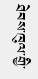ཐེབས་ཁུལ་གྱི་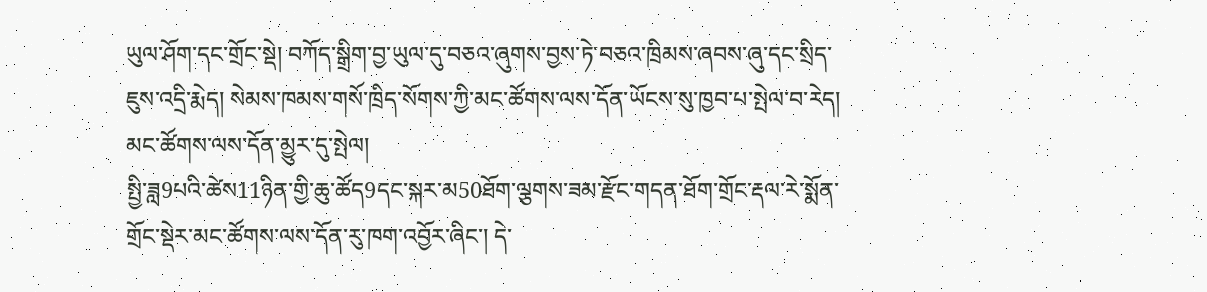ཡུལ་ཤོག་དང་གྲོང་སྡེ། བཀོད་སྒྲིག་བྱ་ཡུལ་དུ་བཅའ་ཞུགས་བྱས་ཏེ་བཅའ་ཁྲིམས་ཞབས་ཞུ་དང་སྲིད་ཇུས་འདྲི་རྨེད། སེམས་ཁམས་གསོ་ཁྲིད་སོགས་ཀྱི་མང་ཚོགས་ལས་དོན་ཡོངས་སུ་ཁྱབ་པ་སྤེལ་བ་རེད།
མང་ཚོགས་ལས་དོན་མྱུར་དུ་སྤེལ།
སྤྱི་ཟླ9པའི་ཚེས11ཉིན་གྱི་ཆུ་ཚོད9དང་སྐར་མ50ཐོག་ལྕགས་ཟམ་རྫོང་གདན་ཐོག་གྲོང་རྡལ་རེ་སྨོན་གྲོང་སྡེར་མང་ཚོགས་ལས་དོན་རུ་ཁག་འབྱོར་ཞིང་། དེ་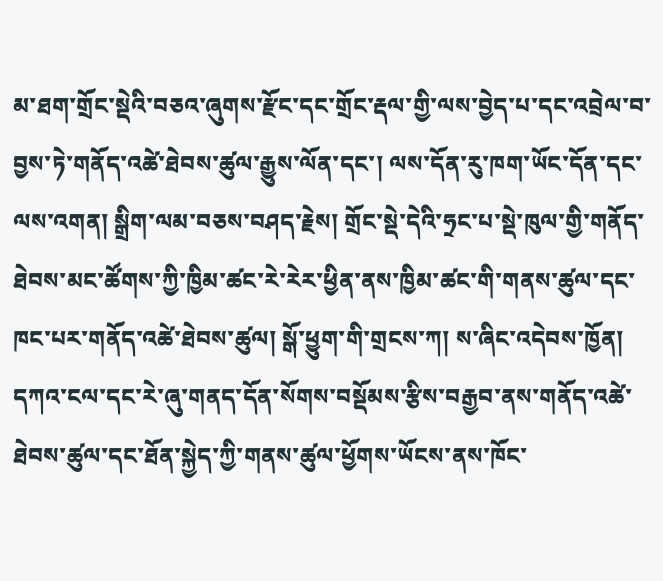མ་ཐག་གྲོང་སྡེའི་བཅའ་ཞུགས་རྫོང་དང་གྲོང་རྡལ་གྱི་ལས་བྱེད་པ་དང་འབྲེལ་བ་བྱས་ཏེ་གནོད་འཚེ་ཐེབས་ཚུལ་རྒྱུས་ལོན་དང་། ལས་དོན་རུ་ཁག་ཡོང་དོན་དང་ལས་འགན། སྒྲིག་ལམ་བཅས་བཤད་རྗེས། གྲོང་སྡེ་དེའི་ཧྲང་པ་སྡེ་ཁུལ་གྱི་གནོད་ཐེབས་མང་ཚོགས་ཀྱི་ཁྱིམ་ཚང་རེ་རེར་ཕྱིན་ནས་ཁྱིམ་ཚང་གི་གནས་ཚུལ་དང་ཁང་པར་གནོད་འཚེ་ཐེབས་ཚུལ། སྒོ་ཕྱུག་གི་གྲངས་ཀ། ས་ཞིང་འདེབས་ཁྱོན། དཀའ་ངལ་དང་རེ་ཞུ་གནད་དོན་སོགས་བསྡོམས་རྩིས་བརྒྱབ་ནས་གནོད་འཚེ་ཐེབས་ཚུལ་དང་ཐོན་སྐྱེད་ཀྱི་གནས་ཚུལ་ཕྱོགས་ཡོངས་ནས་ཁོང་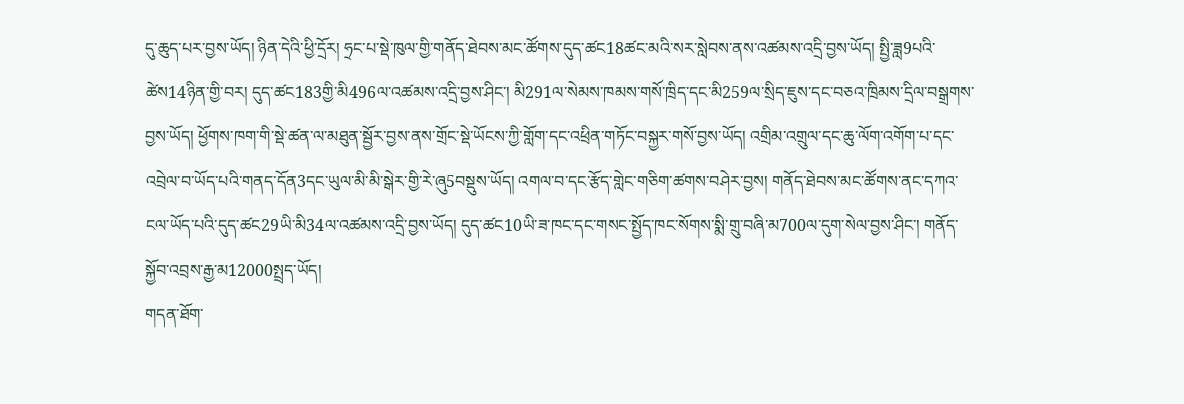དུ་ཆུད་པར་བྱས་ཡོད། ཉིན་དེའི་ཕྱི་དྲོར། ཧྲང་པ་སྡེ་ཁུལ་གྱི་གནོད་ཐེབས་མང་ཚོགས་དུད་ཚང18ཚང་མའི་སར་སླེབས་ནས་འཚམས་འདྲི་བྱས་ཡོད། སྤྱི་ཟླ9པའི་ཚེས14ཉིན་གྱི་བར། དུད་ཚང183གྱི་མི496ལ་འཚམས་འདྲི་བྱས་ཤིང་། མི291ལ་སེམས་ཁམས་གསོ་ཁྲིད་དང་མི259ལ་སྲིད་ཇུས་དང་བཅའ་ཁྲིམས་དྲིལ་བསྒྲགས་བྱས་ཡོད། ཕྱོགས་ཁག་གི་སྡེ་ཚན་ལ་མཐུན་སྦྱོར་བྱས་ནས་གྲོང་སྡེ་ཡོངས་ཀྱི་གློག་དང་འཕྲིན་གཏོང་བསྐྱར་གསོ་བྱས་ཡོད། འགྲིམ་འགྲུལ་དང་ཆུ་ལོག་འགོག་པ་དང་འབྲེལ་བ་ཡོད་པའི་གནད་དོན3དང་ཡུལ་མི་མི་སྒེར་གྱི་རེ་ཞུ5བསྡུས་ཡོད། འགལ་བ་དང་རྩོད་གླེང་གཅིག་ཚགས་བཤེར་བྱས། གནོད་ཐེབས་མང་ཚོགས་ནང་དཀའ་ངལ་ཡོད་པའི་དུད་ཚང29ཡི་མི34ལ་འཚམས་འདྲི་བྱས་ཡོད། དུད་ཚང10ཡི་ཟ་ཁང་དང་གསང་སྤྱོད་ཁང་སོགས་སྨི་གྲུ་བཞི་མ700ལ་དུག་སེལ་བྱས་ཤིང་། གནོད་སྐྱོབ་འབྲས་རྒྱ་མ12000སྤྲད་ཡོད།
གདན་ཐོག་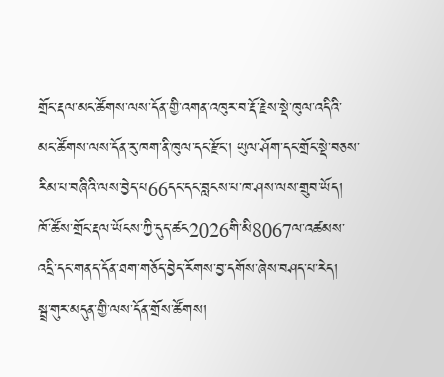གྲོང་རྡལ་མང་ཚོགས་ལས་དོན་གྱི་འགན་འཁུར་བ་རྡོ་རྗེས་སྡེ་ཁུལ་འདིའི་མང་ཚོགས་ལས་དོན་རུ་ཁག་ནི་ཁུལ་དང་རྫོང་། ཡུལ་ཤོག་དང་གྲོང་སྡེ་བཅས་རིམ་པ་བཞིའི་ལས་བྱེད་པ66དང་དང་བླངས་པ་ཁ་ཤས་ལས་གྲུབ་ཡོད། ཁོ་ཚོས་གྲོང་རྡལ་ཡོངས་ཀྱི་དུད་ཚང2026གི་མི8067ལ་འཚམས་འདྲི་དང་གནད་དོན་ཐག་གཅོད་བྱེད་རོགས་བྱ་དགོས་ཞེས་བཤད་པ་རེད།
སྦྲ་གུར་མདུན་གྱི་ལས་དོན་གྲོས་ཚོགས།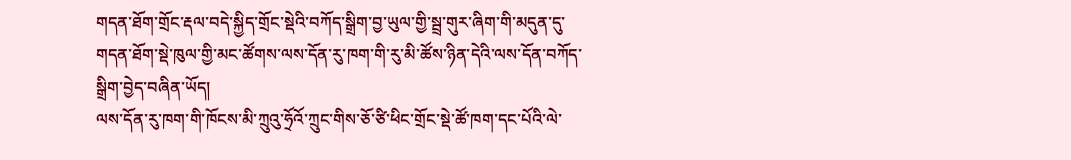གདན་ཐོག་གྲོང་རྡལ་བདེ་སྐྱིད་གྲོང་སྡེའི་བཀོད་སྒྲིག་བྱ་ཡུལ་གྱི་སྦྲ་གུར་ཞིག་གི་མདུན་དུ་གདན་ཐོག་སྡེ་ཁུལ་གྱི་མང་ཚོགས་ལས་དོན་རུ་ཁག་གི་རུ་མི་ཚོས་ཉིན་དེའི་ལས་དོན་བཀོད་སྒྲིག་བྱེད་བཞིན་ཡོད།
ལས་དོན་རུ་ཁག་གི་ཁོངས་མི་ཀྲུའུ་ཧྲོའོ་ཀྲུང་གིས་ཅོ་ཙི་ཕིང་གྲོང་སྡེ་ཚོ་ཁག་དང་པོའི་ལེ་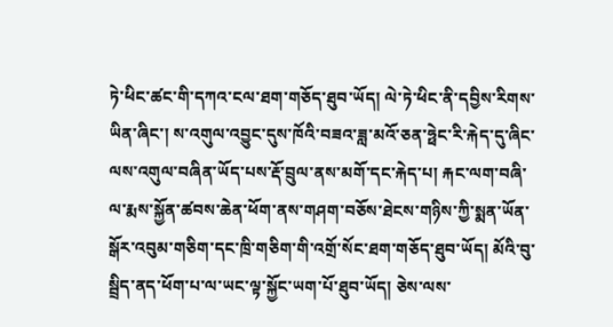ཏེ་ཕིང་ཚང་གི་དཀའ་ངལ་ཐག་གཅོད་ཐུབ་ཡོད། ལེ་ཏེ་ཕིང་ནི་དབྱིས་རིགས་ཡིན་ཞིང་། ས་འགུལ་འབྱུང་དུས་ཁོའི་བཟའ་ཟླ་མའོ་ཅན་ཧྥེང་རི་རྐེད་དུ་ཞིང་ལས་འགུལ་བཞིན་ཡོད་པས་རྡོ་བྲུལ་ནས་མགོ་དང་རྐེད་པ། རྐང་ལག་བཞི་ལ་རྨས་སྐྱོན་ཚབས་ཆེན་ཕོག་ནས་གཤག་བཅོས་ཐེངས་གཉིས་ཀྱི་སྨན་ཡོན་སྒོར་འབུམ་གཅིག་དང་ཁྲི་གཅིག་གི་འགྲོ་སོང་ཐག་གཅོད་ཐུབ་ཡོད། མོའི་བུ་སྦྲིད་ནད་ཕོག་པ་ལ་ཡང་ལྟ་སྐྱོང་ཡག་པོ་ཐུབ་ཡོད། ཅེས་ལས་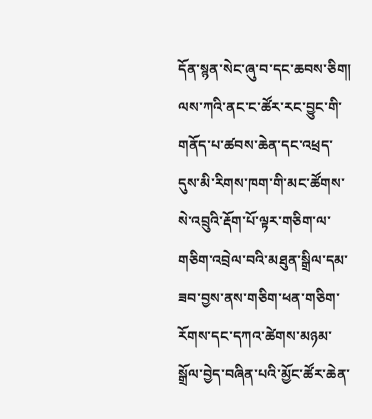དོན་སྙན་སེང་ཞུ་བ་དང་ཆབས་ཅིག། ལས་ཀའི་ནང་ང་ཚོར་རང་བྱུང་གི་གནོད་པ་ཚབས་ཆེན་དང་འཕྲད་དུས་མི་རིགས་ཁག་གི་མང་ཚོགས་སེ་འབྲུའི་རྡོག་པོ་ལྟར་གཅིག་ལ་གཅིག་འབྲེལ་བའི་མཐུན་སྒྲིལ་དམ་ཟབ་བྱས་ནས་གཅིག་ཕན་གཅིག་རོགས་དང་དཀའ་ཚེགས་མཉམ་སྒྲོལ་བྱེད་བཞིན་པའི་མྱོང་ཚོར་ཆེན་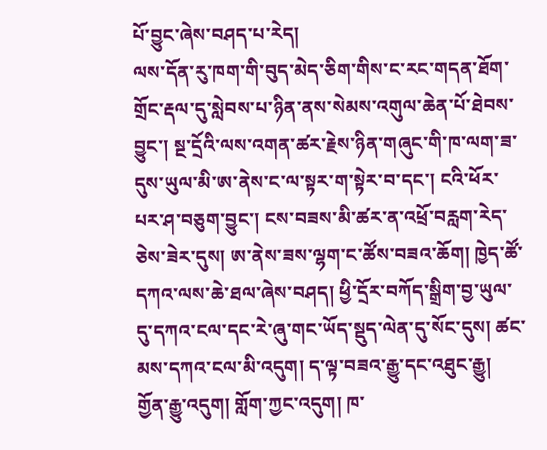པོ་བྱུང་ཞེས་བཤད་པ་རེད།
ལས་དོན་རུ་ཁག་གི་བུད་མེད་ཅིག་གིས་ང་རང་གདན་ཐོག་གྲོང་རྡལ་དུ་སླེབས་པ་ཉིན་ནས་སེམས་འགུལ་ཆེན་པོ་ཐེབས་བྱུང་། སྔ་དྲོའི་ལས་འགན་ཚར་རྗེས་ཉིན་གཞུང་གི་ཁ་ལག་ཟ་དུས་ཡུལ་མི་ཨ་ནེས་ང་ལ་སྟར་ག་སྟེར་བ་དང་། ངའི་ཕོར་པར་ཤ་བཅུག་བྱུང་། ངས་བཟས་མི་ཚར་ན་འཕྲོ་བརླག་རེད་ཅེས་ཟེར་དུས། ཨ་ནེས་ཟས་ལྷག་ང་ཚོས་བཟའ་ཆོག། ཁྱེད་ཚོ་དཀའ་ལས་ཆེ་ཐལ་ཞེས་བཤད། ཕྱི་དྲོར་བཀོད་སྒྲིག་བྱ་ཡུལ་དུ་དཀའ་ངལ་དང་རེ་ཞུ་གང་ཡོད་སྡུད་ལེན་དུ་སོང་དུས། ཚང་མས་དཀའ་ངལ་མི་འདུག། ད་ལྟ་བཟའ་རྒྱུ་དང་འཐུང་རྒྱུ། གྱོན་རྒྱུ་འདུག། གློག་ཀྱང་འདུག། ཁ་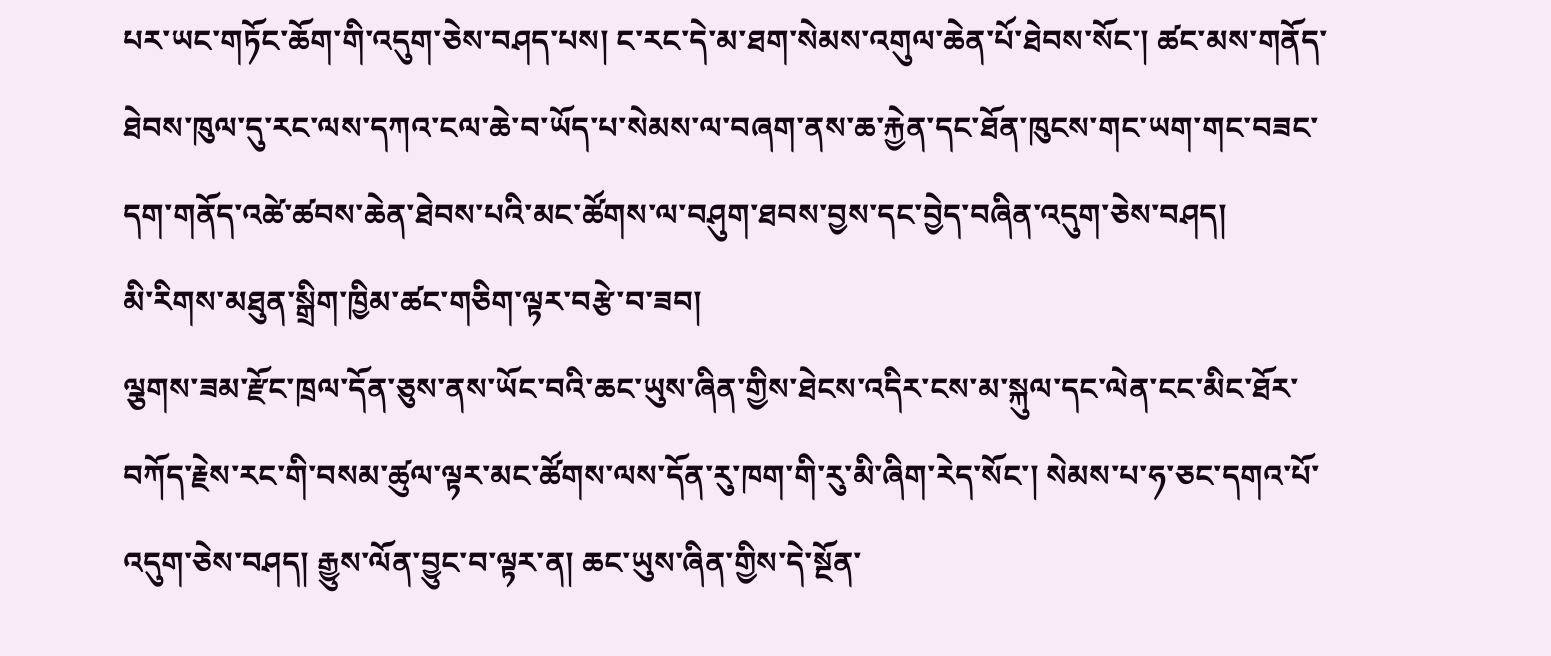པར་ཡང་གཏོང་ཆོག་གི་འདུག་ཅེས་བཤད་པས། ང་རང་དེ་མ་ཐག་སེམས་འགུལ་ཆེན་པོ་ཐེབས་སོང་། ཚང་མས་གནོད་ཐེབས་ཁུལ་དུ་རང་ལས་དཀའ་ངལ་ཆེ་བ་ཡོད་པ་སེམས་ལ་བཞག་ནས་ཆ་རྐྱེན་དང་ཐོན་ཁུངས་གང་ཡག་གང་བཟང་དག་གནོད་འཚེ་ཚབས་ཆེན་ཐེབས་པའི་མང་ཚོགས་ལ་བཤུག་ཐབས་བྱས་དང་བྱེད་བཞིན་འདུག་ཅེས་བཤད།
མི་རིགས་མཐུན་སྒྲིག་ཁྱིམ་ཚང་གཅིག་ལྟར་བརྩེ་བ་ཟབ།
ལྕགས་ཟམ་རྫོང་ཁྲལ་དོན་ཅུས་ནས་ཡོང་བའི་ཆང་ཡུས་ཞིན་གྱིས་ཐེངས་འདིར་ངས་མ་སྐུལ་དང་ལེན་ངང་མིང་ཐོར་བཀོད་རྗེས་རང་གི་བསམ་ཚུལ་ལྟར་མང་ཚོགས་ལས་དོན་རུ་ཁག་གི་རུ་མི་ཞིག་རེད་སོང་། སེམས་པ་ཧ་ཅང་དགའ་པོ་འདུག་ཅེས་བཤད། རྒྱུས་ལོན་བྱུང་བ་ལྟར་ན། ཆང་ཡུས་ཞིན་གྱིས་དེ་སྔོན་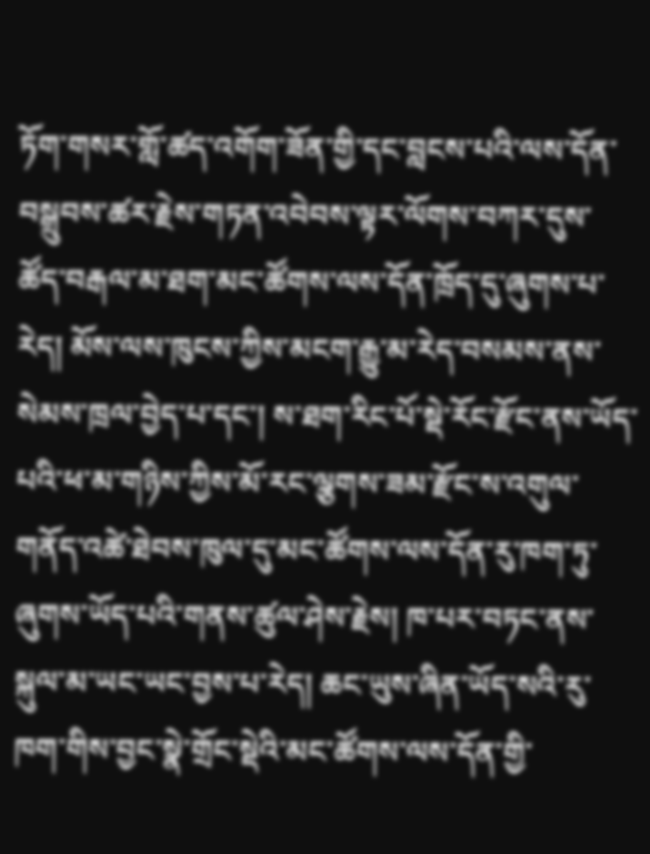ཏོག་གསར་གློ་ཚད་འགོག་ཟོན་གྱི་དང་བླངས་པའི་ལས་དོན་བསྒྲུབས་ཚར་རྗེས་གཏན་འབེབས་ལྟར་ལོགས་བཀར་དུས་ཚོད་བརྒལ་མ་ཐག་མང་ཚོགས་ལས་དོན་ཁྲོད་དུ་ཞུགས་པ་རེད། མོས་ལས་ཁུངས་ཀྱིས་མངག་རྒྱུ་མ་རེད་བསམས་ནས་སེམས་ཁྲལ་བྱེད་པ་དང་། ས་ཐག་རིང་པོ་སྡེ་རོང་རྫོང་ནས་ཡོད་པའི་ཕ་མ་གཉིས་ཀྱིས་མོ་རང་ལྕགས་ཟམ་རྫོང་ས་འགུལ་གནོད་འཚེ་ཐེབས་ཁུལ་དུ་མང་ཚོགས་ལས་དོན་རུ་ཁག་ཏུ་ཞུགས་ཡོད་པའི་གནས་ཚུལ་ཤེས་རྗེས། ཁ་པར་བཏང་ནས་སྐུལ་མ་ཡང་ཡང་བྱས་པ་རེད། ཆང་ཡུས་ཞིན་ཡོད་སའི་རུ་ཁག་གིས་བྱང་སྣེ་གྲོང་སྡེའི་མང་ཚོགས་ལས་དོན་གྱི་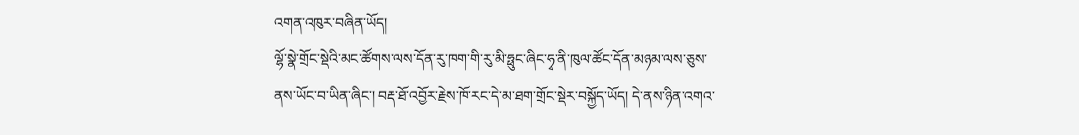འགན་འཁུར་བཞིན་ཡོད།
ལྷོ་སྣེ་གྲོང་སྡེའི་མང་ཚོགས་ལས་དོན་རུ་ཁག་གི་རུ་མི་ཧྥུང་ཞིང་ཧྭ་ནི་ཁུལ་ཚོང་དོན་མཉམ་ལས་ཅུས་ནས་ཡོང་བ་ཡིན་ཞིང་། བརྡ་ཐོ་འབྱོར་རྗེས་ཁོ་རང་དེ་མ་ཐག་གྲོང་སྡེར་བསྐྱོད་ཡོད། དེ་ནས་ཉིན་འགའ་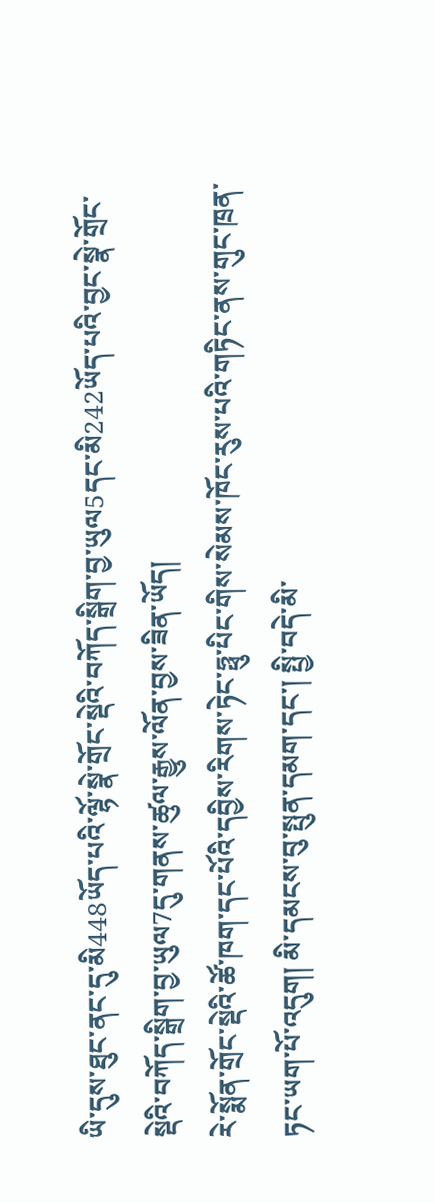ཡི་དུས་ཐུང་ནང་དུ་མི448ཡོད་པའི་ལྷོ་སྣེ་གྲོང་སྡེའི་བཀོད་སྒྲིག་བྱ་ཡུལ5དང་མི242ཡོད་པའི་བྱང་སྣེ་གྲོང་སྡེའི་བཀོད་སྒྲིག་བྱ་ཡུལ7དུ་གནས་ཚུལ་རྒྱུས་ལོན་བྱས་ཟིན་ཡོད།
རེ་སྨོན་གྲོང་སྡེའི་ཚོ་ཁག་དང་པོའི་དབྱིས་རིགས་ཏེང་ཧྥུ་པིང་གིས་སེམས་ཁོང་རུས་པའི་གཏིང་ནས་གུང་ཁྲན་ཏང་ཡག་པོ་འདུག། མི་དམངས་བུ་སྤུན་དམག་དང་། སྤྱི་བདེ་མི་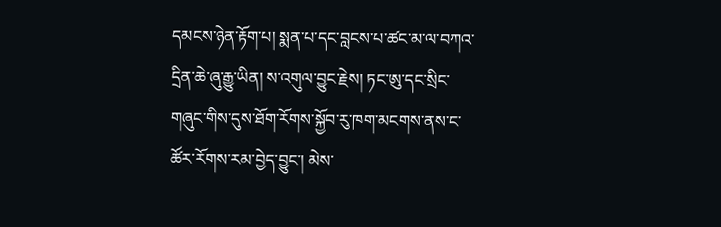དམངས་ཉེན་རྟོག་པ། སྨན་པ་དང་བླངས་པ་ཚང་མ་ལ་བཀའ་དྲིན་ཆེ་ཞུ་རྒྱུ་ཡིན། ས་འགུལ་བྱུང་རྗེས། ཏང་ཨུ་དང་སྲིང་གཞུང་གིས་དུས་ཐོག་རོགས་སྐྱོབ་རུ་ཁག་མངགས་ནས་ང་ཚོར་རོགས་རམ་བྱེད་བྱུང་། མེས་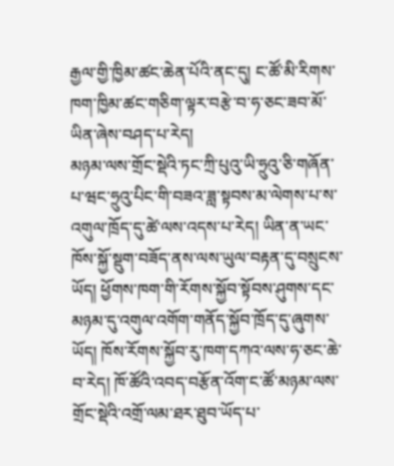རྒྱལ་གྱི་ཁྱིམ་ཚང་ཆེན་པོའི་ནང་དུ། ང་ཚོ་མི་རིགས་ཁག་ཁྱིམ་ཚང་གཅིག་ལྟར་བརྩེ་བ་ཧ་ཅང་ཟབ་མོ་ཡིན་ཞེས་བཤད་པ་རེད།
མཉམ་ལས་གྲོང་སྡེའི་ཏང་ཀྲི་པུའུ་ཡི་ཧྲུའུ་ཅི་གཞོན་པ་ཝང་ཧྲུའུ་པིང་གི་བཟའ་ཟླ་སྟབས་མ་ལེགས་པ་ས་འགུལ་ཁྲོད་དུ་ཚེ་ལས་འདས་པ་རེད། ཡིན་ན་ཡང་ཁོས་སྐྱོ་སྡུག་བཟོད་ནས་ལས་ཡུལ་བརྟན་དུ་བསྲུངས་ཡོད། ཕྱོགས་ཁག་གི་རོགས་སྐྱོབ་སྟོབས་ཤུགས་དང་མཉམ་དུ་འགུལ་འགོག་གནོད་སྐྱོབ་ཁྲོད་དུ་ཞུགས་ཡོད། ཁོས་རོགས་སྐྱོབ་རུ་ཁག་དཀའ་ལས་ཧ་ཅང་ཆེ་བ་རེད། ཁོ་ཚོའི་འབད་བརྩོན་འོག་ང་ཚོ་མཉམ་ལས་གྲོང་སྡེའི་འགྲོ་ལམ་ཐར་ཐུབ་ཡོད་པ་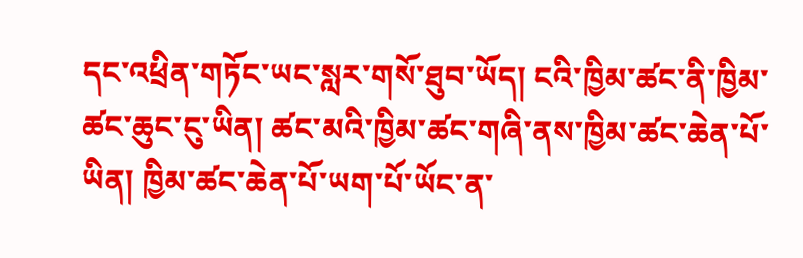དང་འཕྲིན་གཏོང་ཡང་སླར་གསོ་ཐུབ་ཡོད། ངའི་ཁྱིམ་ཚང་ནི་ཁྱིམ་ཚང་ཆུང་ངུ་ཡིན། ཚང་མའི་ཁྱིམ་ཚང་གཞི་ནས་ཁྱིམ་ཚང་ཆེན་པོ་ཡིན། ཁྱིམ་ཚང་ཆེན་པོ་ཡག་པོ་ཡོང་ན་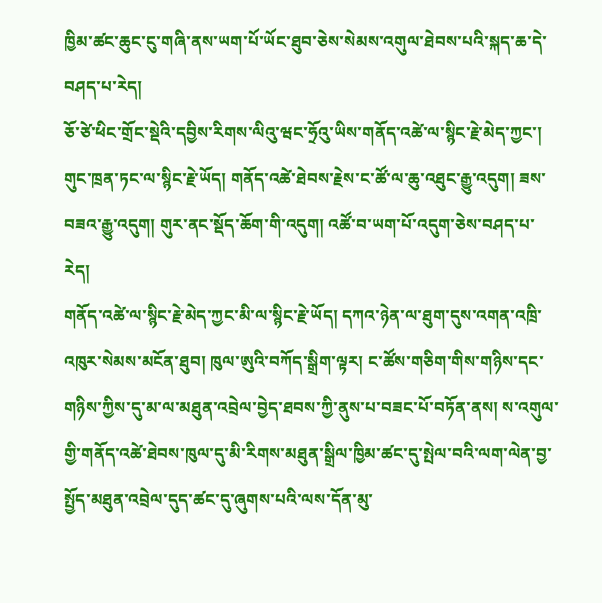ཁྱིམ་ཚང་ཆུང་ངུ་གཞི་ནས་ཡག་པོ་ཡོང་ཐུབ་ཅེས་སེམས་འགུལ་ཐེབས་པའི་སྐད་ཆ་དེ་བཤད་པ་རེད།
ཅོ་ཙེ་ཕིང་གྲོང་སྡེའི་དབྱིས་རིགས་ལིའུ་ཝང་ཧྲོའུ་ཡིས་གནོད་འཚེ་ལ་སྙིང་རྗེ་མེད་ཀྱང་། གུང་ཁྲན་ཏང་ལ་སྙིང་རྗེ་ཡོད། གནོད་འཚེ་ཐེབས་རྗེས་ང་ཚོ་ལ་ཆུ་འཐུང་རྒྱུ་འདུག། ཟས་བཟའ་རྒྱུ་འདུག། གུར་ནང་སྡོད་ཆོག་གི་འདུག། འཚོ་བ་ཡག་པོ་འདུག་ཅེས་བཤད་པ་རེད།
གནོད་འཚེ་ལ་སྙིང་རྗེ་མེད་ཀྱང་མི་ལ་སྙིང་རྗེ་ཡོད། དཀའ་ཉེན་ལ་ཐུག་དུས་འགན་འཁྲི་འཁུར་སེམས་མངོན་ཐུབ། ཁུལ་ཨུའི་བཀོད་སྒྲིག་ལྟར། ང་ཚོས་གཅིག་གིས་གཉིས་དང་གཉིས་ཀྱིས་དུ་མ་ལ་མཐུན་འབྲེལ་བྱེད་ཐབས་ཀྱི་ནུས་པ་བཟང་པོ་བཏོན་ནས། ས་འགུལ་གྱི་གནོད་འཚེ་ཐེབས་ཁུལ་དུ་མི་རིགས་མཐུན་སྒྲིལ་ཁྱིམ་ཚང་དུ་སྤེལ་བའི་ལག་ལེན་བྱ་སྤྱོད་མཐུན་འབྲེལ་དུད་ཚང་དུ་ཞུགས་པའི་ལས་དོན་མུ་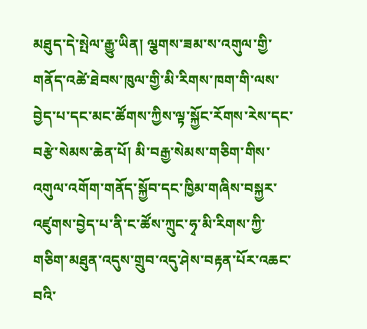མཐུད་དེ་སྤེལ་རྒྱུ་ཡིན། ལྕགས་ཟམ་ས་འགུལ་གྱི་གནོད་འཚེ་ཐེབས་ཁུལ་གྱི་མི་རིགས་ཁག་གི་ལས་བྱེད་པ་དང་མང་ཚོགས་ཀྱིས་ལྟ་སྐྱོང་རོགས་རེས་དང་བརྩེ་སེམས་ཆེན་པོ། མི་བརྒྱ་སེམས་གཅིག་གིས་འགུལ་འགོག་གནོད་སྐྱོབ་དང་ཁྱིམ་གཞིས་བསྐྱར་འཛུགས་བྱེད་པ་ནི་ང་ཚོས་ཀྲུང་ཧྭ་མི་རིགས་ཀྱི་གཅིག་མཐུན་འདུས་གྲུབ་འདུ་ཤེས་བརྟན་པོར་འཆང་བའི་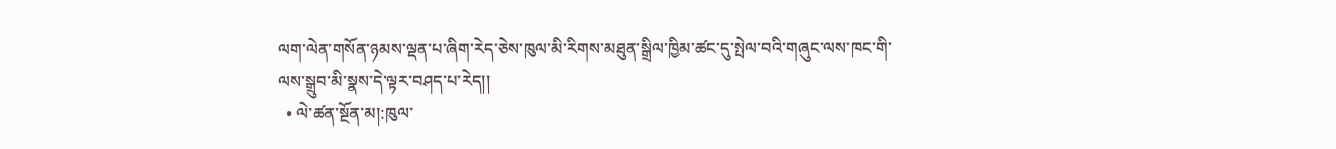ལག་ལེན་གསོན་ཉམས་ལྡན་པ་ཞིག་རེད་ཅེས་ཁུལ་མི་རིགས་མཐུན་སྒྲིལ་ཁྱིམ་ཚང་དུ་སྤེལ་བའི་གཞུང་ལས་ཁང་གི་ལས་སྒྲུབ་མི་སྣས་དེ་ལྟར་བཤད་པ་རེད།།
  • ལེ་ཚན་སྔོན་མ།:ཁུལ་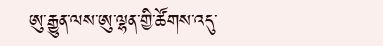ཨུ་རྒྱུན་ལས་ཨུ་ལྷན་གྱི་ཚོགས་འདུ་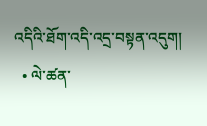འདིའི་ཐོག་འདི་འདྲ་བསྟན་འདུག།
  • ལེ་ཚན་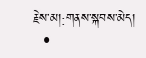རྗེས་མ།:གནས་སྐབས་མེད།
  •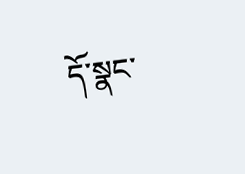དོ་སྣང་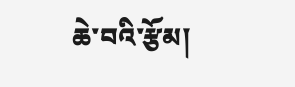ཆེ་བའི་རྩོམ།